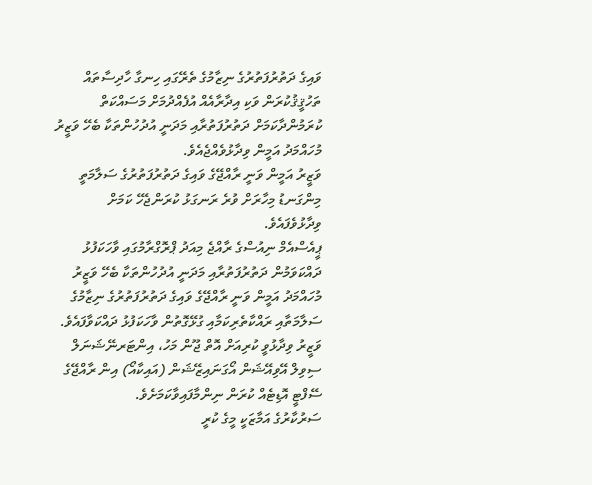ވައިގެ ދަތުރުފަތުރުގެ ނިޒާމުގެ ތެރޭގައި ހިނގާ ހާދިސާތައް ތަހުޤީޤުކުރަން ވަކި އިދާރާއެއް އުފެއްދުމަށް މަސައްކަތް ކުރަމުންދާކަމަށް ދަތުރުފަތުރާއި މަދަނީ އުދުހުންތަކާ ބެހޭ ވަޒީރު މުހައްމަދު އަމީން ވިދާޅުވެއްޖެއެވެ.
ވަޒީރު އަމީން ވަނީ ރާއްޖޭގެ ވައިގެ ދަތުރުފަތުރުގެ ސަލާމަތީ މިންގަނޑު މިހާރަށް ވުރެ ރަނގަޅު ކުރަންޖެހޭ ކަމަށް ވިދާޅުވެފައެވެ.
ޕީއެސްއެމް ނިއުސްގެ ރާއްޖެ މިއަދު ޕްރޮގްރާމުގައި ވާހަކަފުޅު ދައްކަވަމުން ދަތުރުފަތުރާއި މަދަނީ އުދުހުންތަކާ ބެހޭ ވަޒީރު މުހައްމަދު އަމީން ވަނީ ރާއްޖޭގެ ވައިގެ ދަތުރުފަތުރުގެ ނިޒާމުގެ ސަލާމަތާއި ރައްކާތެރިކަމާއި ގުޅޭގޮތުން ވާހަކަފުޅު ދައްކަވާފައެވެ. ވަޒީރު ވިދާޅުވީ ކުރިއަށް އޮތް ޖޫން މަހު، އިންޓަރނޭޝަނަލް ސިވިލް އޭވިއޭޝަން އޯގަނައިޒޭޝަން (އައިކާއޯ) އިން ރާއްޖޭގެ ސޭފްޓީ އޮޑިޓެއް ކުރަން ނިންމާފައިވާކަމަށެވެ.
ސަރުކާރުގެ އަމާޒަކީ މީގެ ކުރީ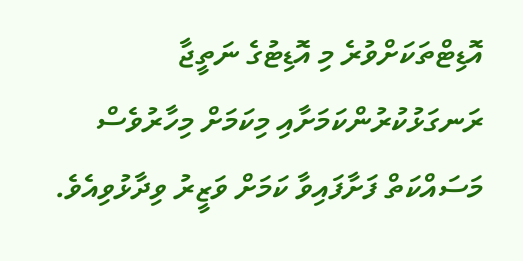އޮޑިޓްތަކަށްވުރެ މި އޮޑިޓުގެ ނަތީޖާ ރަނގަޅުކުރުންކަމަށާއި މިކަމަށް މިހާރުވެސް މަސައްކަތް ފަށާފައިވާ ކަމަށް ވަޒީރު ވިދާޅުވިއެވެ.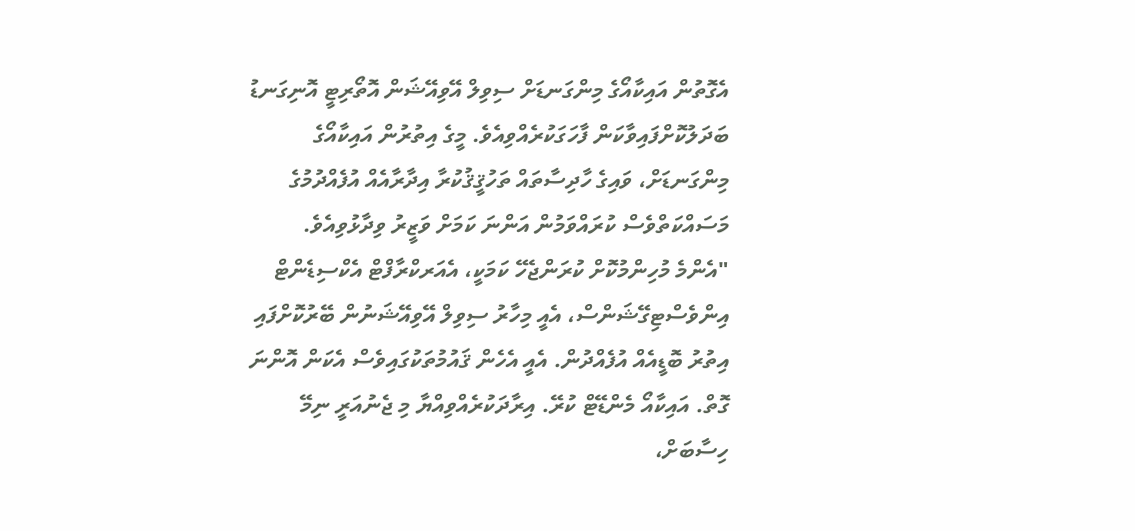އެގޮތުން އައިކާއޯގެ މިންގަނޑަށް ސިވިލް އޭވިއޭޝަން އޮތޯރިޓީ އޮނިގަނޑު ބަދަލުކޮށްފައިވާކަން ފާހަގަކުރެއްވިއެވެ. މީގެ އިތުރުން އައިކާއޯގެ މިންގަނޑަށް، ވައިގެ ހާދިސާތައް ތަހުޤީޤުކުރާ އިދާރާއެއް އުފެއްދުމުގެ މަސައްކަތްވެސް ކުރައްވަމުން އަންނަ ކަމަށް ވަޒީރު ވިދާޅުވިއެވެ.
"އެންމެ މުހިންމުކޮށް ކުރަންޖެހޭ ކަމަކީ، އެއަރކްރާފްޓް އެކްސިޑެންޓް އިންވެސްޓިގޭޝަންސް، އެއީ މިހާރު ސިވިލް އޭވިއޭޝަނުން ބޭރުކޮށްފައި އިތުރު ބޮޑީއެއް އުފެއްދުން. އެއީ އެހެން ޤައުމުތަކުގައިވެސް އެކަން އޮންނަ ގޮތް. އައިކާއޯ މެންޑޭޓް ކުރޭ. އިރާދަކުރެއްވިއްޔާ މި ޖެނުއަރީ ނިމޭ ހިސާބަށް،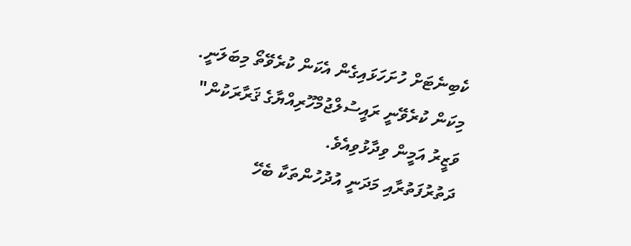ކެބިނެޓަށް ހުށަހަޅައިގެން އެކަން ކުރެވޭތޯ މިބަލަނީ. މިކަން ކުރެވޭނީ ރައީސުލްޖުމްހޫރިއްޔާގެ ޤަރާރަކުން" ވަޒީރު އަމީން ވިދާޅުވިއެވެ.
ދަތުރުފަތުރާއި މަދަނީ އުދުހުންތަކާ ބެހޭ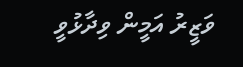ވަޒީރު އަމީން ވިދާޅުވީ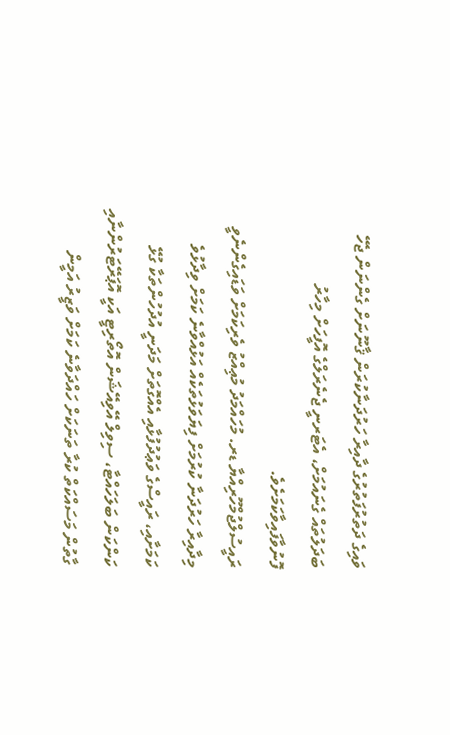ވައިގެ ދަތުރުފަތުރުގެ ދާއިރާ ހަރުދަނާކުރަން ޤާނޫނަށް ގެންނަން ޖެހޭ ބަދަލުތައް ގެނައުމަށް، އެޓަރނީ ޖެނެރަލްގެ އޮފީހަށް މިހާރު ފޮނުވާފައިވާކަމަށެވެ.
ރައީސުލްޖުމްހޫރިއްޔާ ޑރ. މުހައްމަދު މުޢިއްޒު ވެރިކަމަށް ވަޑައިގެންނެވީ މިދާއިރާ ހަރުދަނާ ކުރުމަށް ފިޔަވަޅުތަކެއް އަޅުއްވާނެ ކަމަށް ވިދާޅުވެ ކަމަށާއި، ރައީސްގެ ވަޢުދުފުޅާއި އެއްގޮތަށް މަދަނީ އުދުހުންތަކާ ގުޅޭ ކަންކަން ބަލަހައްޓާ، ސިވިލް އޭވިއޭޝަން އޮތޯރިޓީ އަކީ އޮޕަރޭޓަރުންނާއި ގާތުން މަސައްކަތް ކުރާ ތަނަކަށް ހައްދަވާނެ ކަމަށް ވަޒީރު އަމީން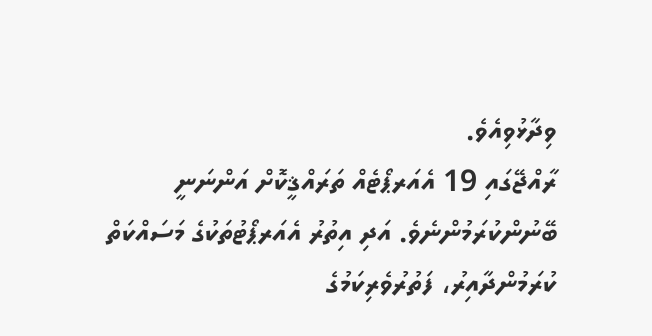ވިދާޅުވިއެވެ.
ރާއްޖޭގައި 19 އެއަރޕޯޓެއް ތަރައްޤީކޮށް އަންނަނީ ބޭނުންކުރަމުންނެވެ. އަދި އިތުރު އެއަރޕޯޓުތަކުގެ މަސައްކަތް ކުރަމުންދާއިރު، ފަތުރުވެރިކަމުގެ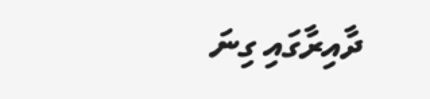ދާއިރާގައި ގިނަ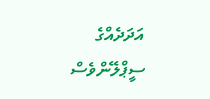އަދަދެއްގެ ސީޕްލޭންވެސް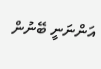އަންނަނީ ބޭނުން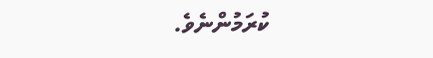ކުރަމުންނެވެ.